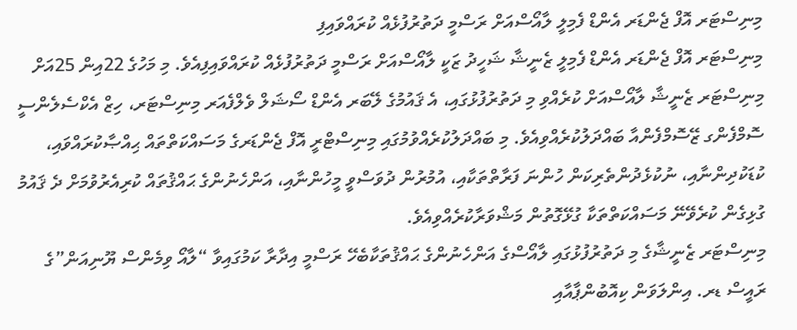މިނިސްޓަރ އޮފް ޖެންޑަރ އެންޑް ފެމިލީ ލާއޯސްއަށް ރަސްމީ ދަތުރުފުޅެއް ކުރައްވައިފި
މިނިސްޓަރ އޮފް ޖެންޑަރ އެންޑް ފެމިލީ ޒެނީޝާ ޝަހީދު ޒަކީ ލާއޯސްއަށް ރަސްމީ ދަތުރުފުޅެއް ކުރައްވައިފިއެވެ. މި މަހުގެ 22އިން 25އަށް މިނިސްޓަރ ޒެނީޝާ ލާއޯސްއަށް ކުރެއްވި މި ދަތުރުފުޅުގައި، އެ ޤައުމުގެ ލޭބަރ އެންޑް ސޯޝަލް ވެލްފެއަރ މިނިސްޓަރ، ހިޒް އެކްސެލެންސީ ސޮމްފެންގ ޒޭސޮމްފެންއާ ބައްދަލުކުރެއްވިއެވެ. މި ބައްދަލުކުރެއްވުމުގައި މިނިސްޓްރީ އޮފް ޖެންޑަރގެ މަސައްކަތްތައް ޙިއްޞާކުރައްވައި، ކުޑަކުދިންނާއި، ނުކުޅެދުންތެރިކަން ހުންނަ ފަރާތްތަކާއި، އުމުރުން ދުވަސްވީ މީހުންނާއި، އަންހެނުންގެ ޙައްޤުތައް ކުރިއެރުވުމަށް ދެ ޤައުމު ގުޅިގެން ކުރެވޭނޭ މަސައްކަތްތަކާ ގުޅޭގޮތުން މަޝްވަރާކުރެއްވިއެވެ.
މިނިސްޓަރ ޒެނީޝާގެ މި ދަތުރުފުޅުގައި ލާއޯސްގެ އަންހެނުންގެ ޙައްޤުތަކާބެހޭ ރަސްމީ އިދާރާ ކަމުގައިވާ “ލާއޯ ވިމެންސް ޔޫނިއަން”ގެ ރައީސް ޑރ. އިންލަވަން ކިއޮބުންޕާއާއި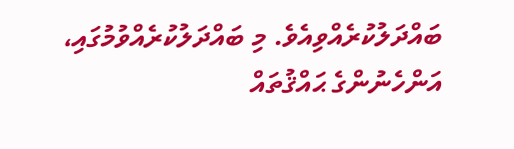ބައްދަލުކުރެއްވިއެވެ. މި ބައްދަލުކުރެއްވުމުގައި، އަންހެނުންގެ ޙައްޤުތައް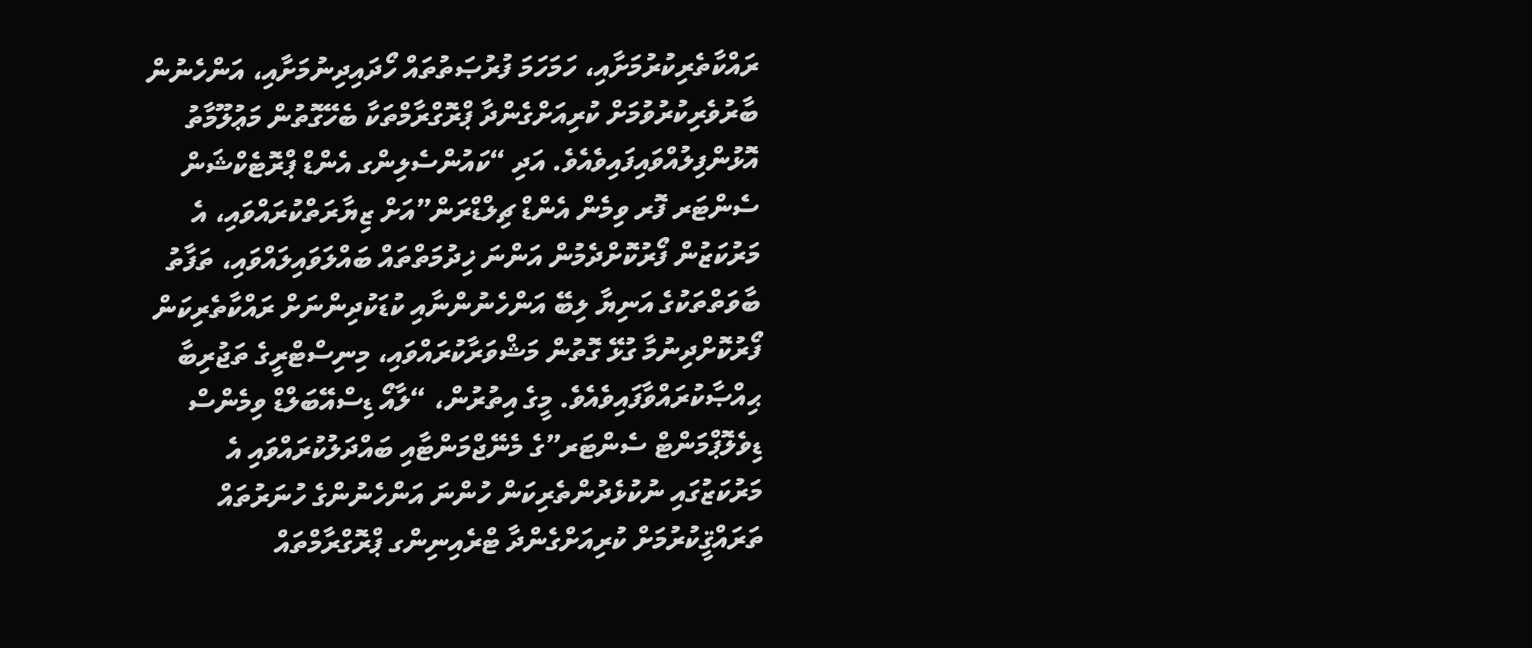ރައްކާތެރިކުރުމަށާއި، ހަމަހަމަ ފުރުޞަތުތައް ހޯދައިދިނުމަށާއި، އަންހެނުން ބާރުވެރިކުރުވުމަށް ކުރިއަށްގެންދާ ޕްރޮގްރާމްތަކާ ބެހޭގޮތުން މަޢުލޫމާތު އޮޅުންފިލުއްވައިފައިވެއެވެ. އަދި “ކައުންސެލިންގ އެންޑް ޕްރޮޓެކްޝަން ސެންޓަރ ފޮރ ވިމެން އެންޑް ޗިލްޑްރަން”އަށް ޒިޔާރަތްކުރައްވައި، އެ މަރުކަޒުން ފޯރުކޮށްދެމުން އަންނަ ޚިދުމަތްތައް ބައްލަވައިލައްވައި، ތަފާތު ބާވަތްތަކުގެ އަނިޔާ ލިބޭ އަންހެނުންނާއި ކުޑަކުދިންނަށް ރައްކާތެރިކަން ފޯރުކޮށްދިނުމާ ގުޅޭ ގޮތުން މަޝްވަރާކުރައްވައި، މިނިސްޓްރީގެ ތަޖުރިބާ ޙިއްޞާކުރައްވާފައިވެއެވެ. މީގެ އިތުރުން، “ލާއޯ ޑިސްއޭބަލްޑް ވިމެންސް ޑިވެލޮޕްމަންޓް ސެންޓަރ”ގެ މެނޭޖްމަންޓާއި ބައްދަލުކުރައްވައި އެ މަރުކަޒުގައި ނުކުޅެދުންތެރިކަން ހުންނަ އަންހެނުންގެ ހުނަރުތައް ތަރައްޤީކުރުމަށް ކުރިއަށްގެންދާ ޓްރެއިނިންގ ޕްރޮގްރާމްތައް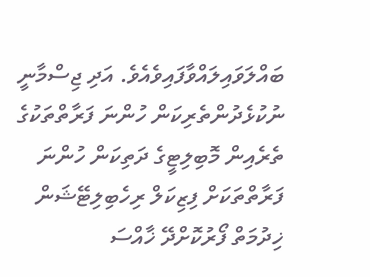ބައްލަވައިލައްވާފައިވެއެވެ. އަދި ޖިސްމާނީ ނުކުޅެދުންތެރިކަން ހުންނަ ފަރާތްތަކުގެ ތެރެއިން މޮބިލިޓީގެ ދަތިކަން ހުންނަ ފަރާތްތަކަށް ފިޒިކަލް ރިހެބިލިޓޭޝަން ޚިދުމަތް ފޯރުކޮށްދޭ ޚާއްސަ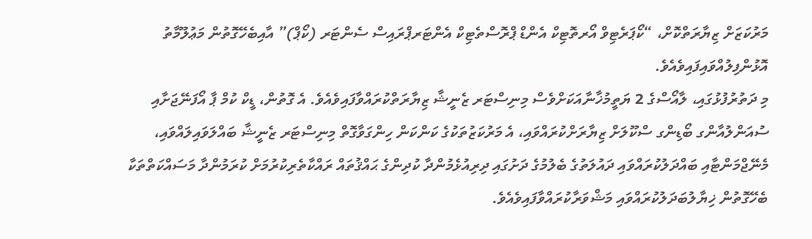މަރުކަޒަށް ޒިޔާރަތްކޮށް، “ކޯޕަރެޓިވް އޯރތޮޓިކް އެންޑް ޕްރޮސްތެޓިކް އެންޓަރޕްރައިސް ސެންޓަރ (ކޯޕް)” އާއިބެހޭގޮތުން މަޢުލޫމާތު އޮޅުންފިލުއްވައިފައިވެއެވެ.
މި ދަތުރުފުޅުގައި، ލާއޯސްގެ 2 ޔަތީމުޚާނާއަކަށްވެސް މިނިސްޓަރ ޒެނީޝާ ޒިޔާރަތްކުރައްވާފައިވެއެވެ. އެ ގޮތުން، ޑީކް ކުމް ޕާ އޯފަނޭޖަށާއި ސުއަންލުއާންގ ބޯޑިންގ ސްކޫލަށް ޒިޔާރަށްކުރައްވައި، އެ މަރުކަޒުތަކުގެ ކަންކަން ހިންގަވާގޮތް މިނިސްޓަރ ޒެނީޝާ ބައްލަވައިލައްވައި، މެނޭޖްމަންޓާއި ބައްދަލުކުރައްވައި ދައުލަތުގެ ބެލުމުގެ ދަށުގައި ދިރިއުޅެމުންދާ ކުދިންގެ ޙައްޤުތައް ރައްކާތެރިކުރުމަށް ކުރަމުންދާ މަސައްކަތްތަކާ ބެހޭގޮތުން ޚިޔާލުބަދަލުކުރައްވައި މަޝްވަރާކުރައްވާފައިވެއެވެ.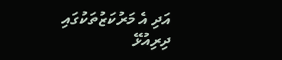އަދި އެ މަރުކަޒުތަކުގައި ދިރިއުޅޭ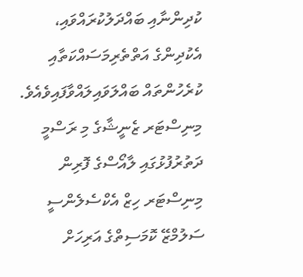ކުދިންނާއި ބައްދަލުކުރައްވައި، އެކުދިންގެ އަތްތެރިމަސައްކަތާއި ކުރެހުންތައް ބައްލަވައިލައްވާފައިވެއެވެ.
މިނިސްޓަރ ޒެނީޝާގެ މި ރަސްމީ ދަތުރުފުޅުގައި ލާއޯސްގެ ފޮރިން މިނިސްޓަރ ހިޒް އެކްސެލެންސީ ސަލުމްޒޭ ކޮމަސިތްގެ އަރިހަށް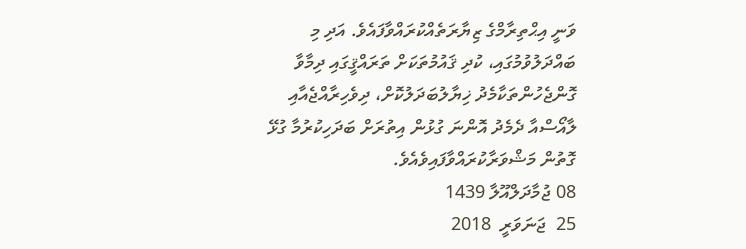ވަނީ އިޙްތިރާމްގެ ޒިޔާރަތެއްކުރައްވާފައެވެ. އަދި މި ބައްދަލުވުމުގައި، ކުދި ޤައުމުތަކަށް ތަރައްޤީގައި ދިމާވާ ގޮންޖެހުންތަކާމެދު ޚިޔާލުބަދަލުކޮށް، ދިވެހިރާއްޖެއާއި ލާއޯސްއާ ދެމެދު އޮންނަ ގުޅުން އިތުރަށް ބަދަހިކުރުމާ ގުޅޭ ގޮތުން މަޝްވަރާކުރައްވާފައިވެއެވެ.
08 ޖުމާދަލްއޫލާ 1439
25  ޖަނަވަރީ  2018